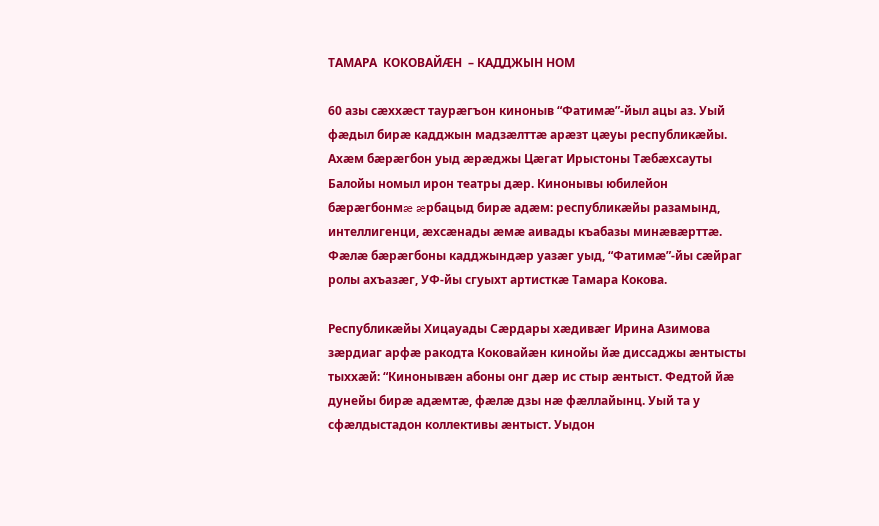ТАМАРА  КОКОВАЙÆН  – КАДДЖЫН НОМ

60 азы сæххæст таурæгъон киноныв “Фатимæ”-йыл ацы аз. Уый фæдыл бирæ кадджын мадзæлттæ арæзт цæуы республикæйы. Ахæм бæрæгбон уыд æрæджы Цæгат Ирыстоны Тæбæхсауты Балойы номыл ирон театры дæр. Кинонывы юбилейон бæрæгбонмæ æрбацыд бирæ адæм: республикæйы разамынд, интеллигенци, æхсæнады æмæ аивады къабазы минæвæрттæ. Фæлæ бæрæгбоны кадджындæр уазæг уыд, “Фатимæ”-йы сæйраг ролы ахъазæг, УФ-йы сгуыхт артисткæ Тамара Кокова.

Республикæйы Хицауады Сæрдары хæдивæг Ирина Азимова зæрдиаг арфæ ракодта Коковайæн кинойы йæ диссаджы æнтысты тыххæй: “Кинонывæн абоны онг дæр ис стыр æнтыст. Федтой йæ дунейы бирæ адæмтæ, фæлæ дзы нæ фæллайынц. Уый та у сфæлдыстадон коллективы æнтыст. Уыдон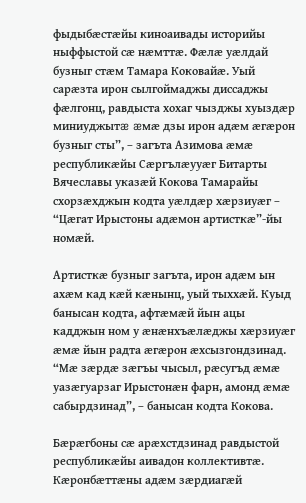фыдыбæстæйы киноаивады историйы ныффыстой сæ нæмттæ. Фæлæ уæлдай бузныг стæм Тамара Коковайæ. Уый сарæзта ирон сылгоймаджы диссаджы фæлгонц, равдыста хохаг чызджы хуыздæр миниуджытæ æмæ дзы ирон адæм æгæрон бузныг сты”, – загъта Азимова æмæ республикæйы Сæргълæууæг Битарты Вячеславы указæй Кокова Тамарайы схорзæхджын кодта уæлдæр хæрзиуæг – “Цæгат Ирыстоны адæмон артисткæ”-йы номæй.

Артисткæ бузныг загъта, ирон адæм ын ахæм кад кæй кæнынц, уый тыххæй. Куыд банысан кодта, афтæмæй йын ацы кадджын ном у æнæнхъæлæджы хæрзиуæг æмæ йын радта æгæрон æхсызгондзинад. “Мæ зæрдæ зæгъы чысыл, рæсугъд æмæ уазæгуарзаг Ирыстонæн фарн, амонд æмæ сабырдзинад”, – банысан кодта Кокова.

Бæрæгбоны сæ арæхстдзинад равдыстой республикæйы аивадон коллективтæ. Кæронбæттæны адæм зæрдиагæй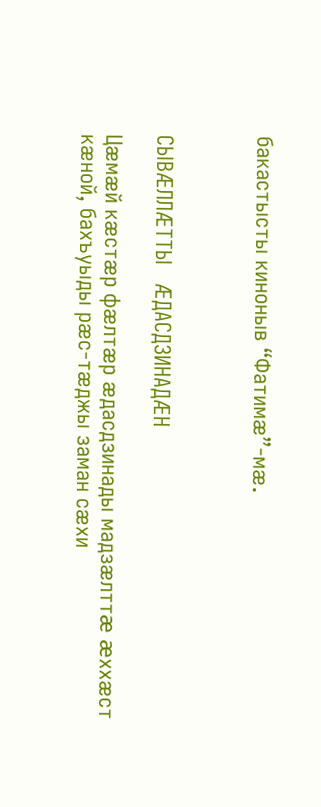бакастысты киноныв “Фатимæ”-мæ.



СЫВÆЛЛÆТТЫ   ÆДАСДЗИНАДÆН

Цæмæй кæстæр фæлтæр æдасдзинады мадзæлттæ æххæст кæной, бахъуыды рæс-тæджы заман сæхи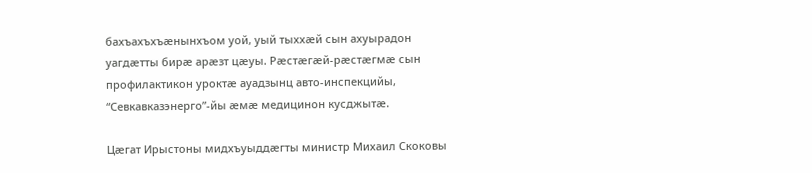бахъахъхъæнынхъом уой, уый тыххæй сын ахуырадон уагдæтты бирæ арæзт цæуы. Рæстæгæй-рæстæгмæ сын профилактикон уроктæ ауадзынц авто-инспекцийы, “Севкавказэнерго”-йы æмæ медицинон кусджытæ.

Цæгат Ирыстоны мидхъуыддæгты министр Михаил Скоковы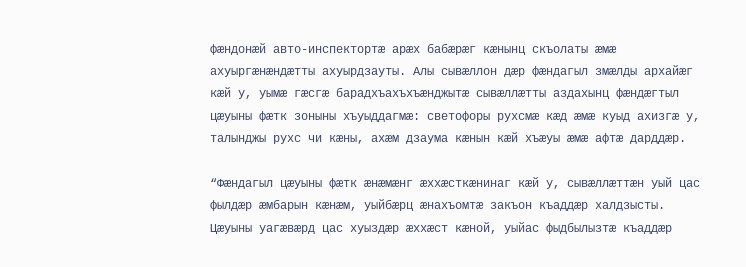фæндонæй авто-инспектортæ арæх бабæрæг кæнынц скъолаты æмæ ахуыргæнæндæтты ахуырдзауты. Алы сывæллон дæр фæндагыл змæлды архайæг кæй у, уымæ гæсгæ барадхъахъхъæнджытæ сывæллæтты аздахынц фæндæгтыл цæуыны фæтк зоныны хъуыддагмæ: светофоры рухсмæ кæд æмæ куыд ахизгæ у, талынджы рухс чи кæны, ахæм дзаума кæнын кæй хъæуы æмæ афтæ дарддæр.

“Фæндагыл цæуыны фæтк æнæмæнг æххæсткæнинаг кæй у, сывæллæттæн уый цас фылдæр æмбарын кæнæм, уыйбæрц æнахъомтæ закъон къаддæр халдзысты. Цæуыны уагæвæрд цас хуыздæр æххæст кæной, уыйас фыдбылызтæ къаддæр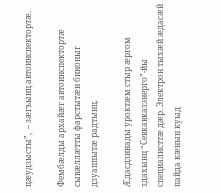цæудзысты”,  – зæгъынц автоинспектортæ.

Фембæлды архайæг автоинспектортæ сывæллæтты фарстытæн биноныг дзуаппытæ радтынц.

Æдасдзинады уроктæм стыр æргом здахынц “Севкавказэнерго”-йы специалисттæ дæр. Электрон тыхæй æдасæй пайда кæнын куыд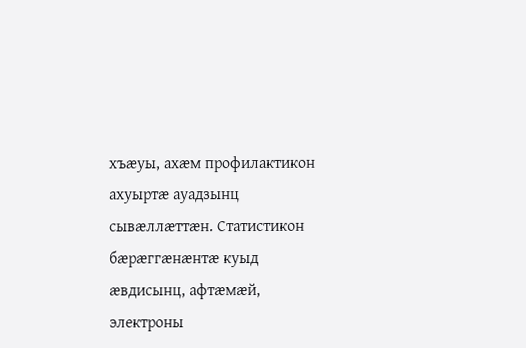хъæуы, ахæм профилактикон ахуыртæ ауадзынц сывæллæттæн. Статистикон бæрæггæнæнтæ куыд æвдисынц, афтæмæй, электроны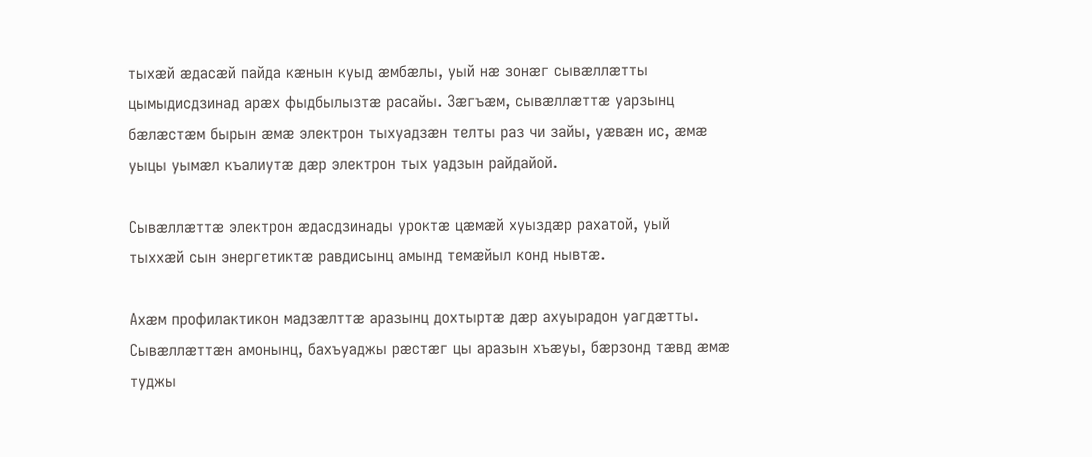тыхæй æдасæй пайда кæнын куыд æмбæлы, уый нæ зонæг сывæллæтты цымыдисдзинад арæх фыдбылызтæ расайы. Зæгъæм, сывæллæттæ уарзынц бæлæстæм бырын æмæ электрон тыхуадзæн телты раз чи зайы, уæвæн ис, æмæ уыцы уымæл къалиутæ дæр электрон тых уадзын райдайой.

Сывæллæттæ электрон æдасдзинады уроктæ цæмæй хуыздæр рахатой, уый тыххæй сын энергетиктæ равдисынц амынд темæйыл конд нывтæ.

Ахæм профилактикон мадзæлттæ аразынц дохтыртæ дæр ахуырадон уагдæтты. Сывæллæттæн амонынц, бахъуаджы рæстæг цы аразын хъæуы, бæрзонд тæвд æмæ туджы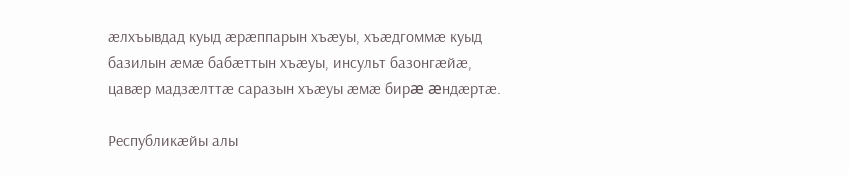æлхъывдад куыд æрæппарын хъæуы, хъæдгоммæ куыд базилын æмæ бабæттын хъæуы, инсульт базонгæйæ, цавæр мадзæлттæ саразын хъæуы æмæ бирæ æндæртæ.

Республикæйы алы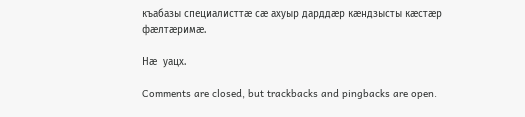къабазы специалисттæ сæ ахуыр дарддæр кæндзысты кæстæр фæлтæримæ.

Нæ  уацх.

Comments are closed, but trackbacks and pingbacks are open.